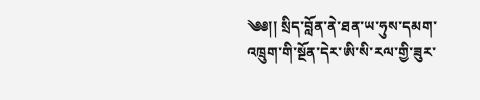༄༅།། སྲིད་བློན་ནེ་ཐན་ཡ་ཧུས་དམག་འཁྲུག་གི་སྔོན་དེར་ཨི་སི་རལ་གྱི་ཟུར་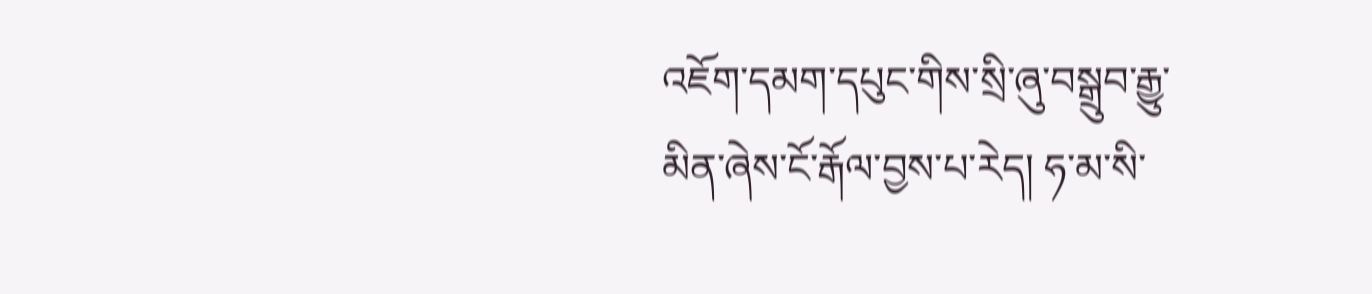འཇོག་དམག་དཔུང་གིས་སྲི་ཞུ་བསྒྲུབ་རྒྱུ་མིན་ཞེས་ངོ་རྒོལ་བྱས་པ་རེད། ཧ་མ་སི་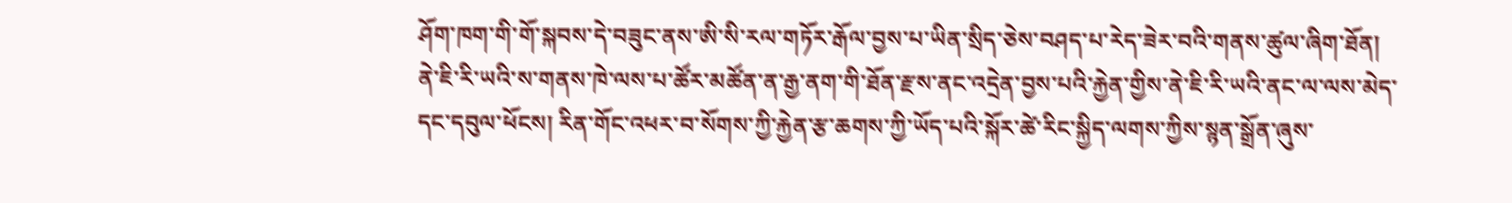ཤོག་ཁག་གི་གོ་སྐབས་དེ་བཟུང་ནས་ཨི་སི་རལ་གཏོར་རྒོལ་བྱས་པ་ཡིན་སྲིད་ཅེས་བཤད་པ་རེད་ཟེར་བའི་གནས་ཚུལ་ཞིག་ཐོན།
ནེ་ཇི་རི་ཡའི་ས་གནས་ཁེ་ལས་པ་ཚོར་མཚོན་ན་རྒྱ་ནག་གི་ཐོན་རྫས་ནང་འདྲེན་བྱས་པའི་རྐྱེན་གྱིས་ནེ་ཇི་རི་ཡའི་ནང་ལ་ལས་མེད་དང་དབུལ་ཕོངས། རིན་གོང་འཕར་བ་སོགས་ཀྱི་རྐྱེན་རྩ་ཆགས་ཀྱི་ཡོད་པའི་སྐོར་ཚེ་རིང་སྐྱིད་ལགས་ཀྱིས་སྙན་སྒྲོན་ཞུས་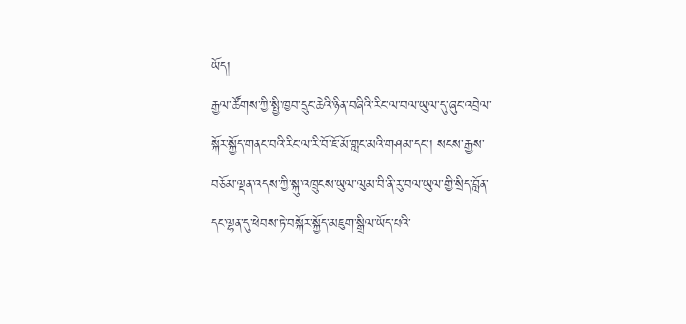ཡོད།
རྒྱལ་ཚོགས་ཀྱི་སྤྱི་ཁྱབ་དྲུང་ཆེའི་ཉིན་བཞིའི་རིང་ལ་བལ་ཡུལ་དུ་ཞུང་འབྲེལ་སྐོར་སྐྱོད་གནང་བའི་རིང་ལ་རི་བོ་ཇོ་མོ་གླང་མའི་གཤམ་དང་། སངས་རྒྱས་བཅོམ་ལྡན་འདས་ཀྱི་སྐུ་འཁྲུངས་ཡུལ་ལུམ་བི་ནི་རུ་བལ་ཡུལ་གྱི་སྲིད་བློན་དང་ལྷན་དུ་ཕེབས་ཏེ་བསྐོར་སྐྱོད་མཇུག་སྒྲིལ་ཡོད་པའི་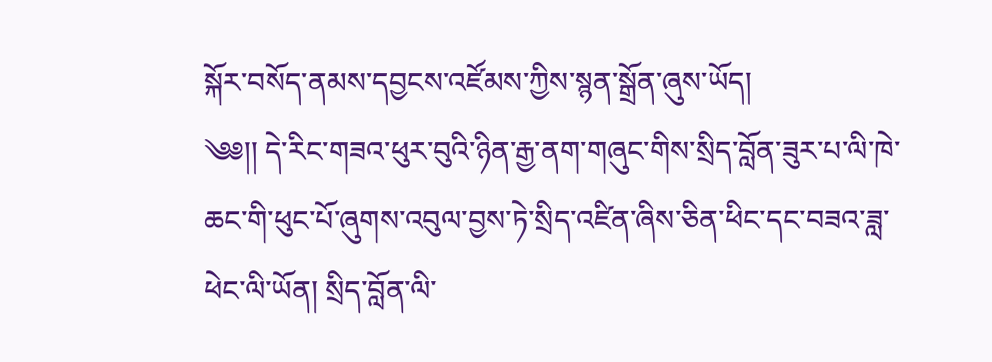སྐོར་བསོད་ནམས་དབྱངས་འཛོམས་ཀྱིས་སྙན་སྒྲོན་ཞུས་ཡོད།
༄༅།། དེ་རིང་གཟའ་ཕུར་བུའི་ཉིན་རྒྱ་ནག་གཞུང་གིས་སྲིད་བློན་ཟུར་པ་ལི་ཁེ་ཆང་གི་ཕུང་པོ་ཞུགས་འབུལ་བྱས་ཏེ་སྲིད་འཛིན་ཞིས་ཅིན་ཕིང་དང་བཟའ་ཟླ་ཕེང་ལི་ཡོན། སྲིད་བློན་ལི་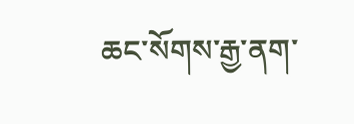ཆང་སོགས་རྒྱ་ནག་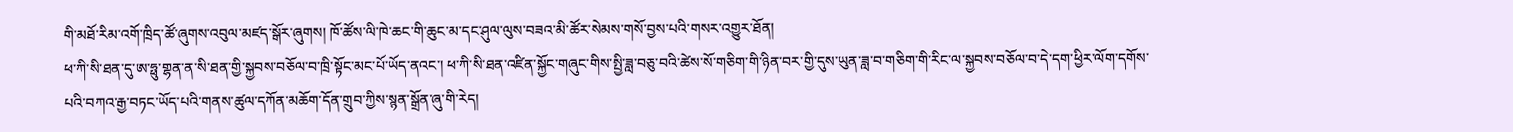གི་མཐོ་རིམ་འགོ་ཁྲིད་ཚོ་ཞུགས་འབུལ་མཛད་སྒོར་ཞུགས། ཁོ་ཚོས་ལི་ཁེ་ཆང་གི་ཆུང་མ་དང་ཤུལ་ལུས་བཟའ་མི་ཚོར་སེམས་གསོ་བྱས་པའི་གསར་འགྱུར་ཐོན།
ཕ་ཀི་སི་ཐན་དུ་ཨ་ཧྥུ་གྷན་ན་སི་ཐན་གྱི་སྐྱབས་བཅོལ་བ་ཁྲི་སྟོང་མང་པོ་ཡོད་ནའང་། ཕ་ཀི་སི་ཐན་འཛིན་སྐྱོང་གཞུང་གིས་སྤྱི་ཟླ་བཅུ་བའི་ཚེས་སོ་གཅིག་གི་ཉིན་བར་གྱི་དུས་ཡུན་ཟླ་བ་གཅིག་གི་རིང་ལ་སྐྱབས་བཅོལ་བ་དེ་དག་ཕྱིར་ལོག་དགོས་པའི་བཀའ་རྒྱ་བཏང་ཡོད་པའི་གནས་ཚུལ་དཀོན་མཆོག་དོན་གྲུབ་ཀྱིས་སྙན་སྒྲོན་ཞུ་གི་རེད།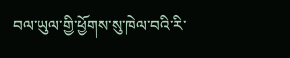བལ་ཡུལ་གྱི་ཕྱོགས་སུ་ཁེལ་བའི་རི་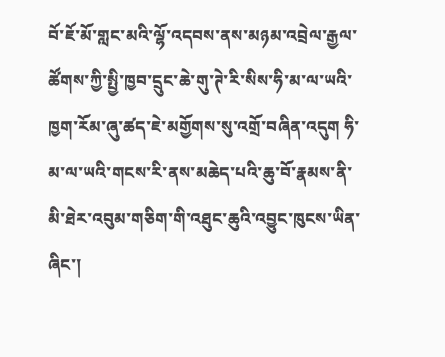བོ་ཇོ་མོ་གླང་མའི་ལྷོ་འདབས་ནས་མཉམ་འབྲེལ་རྒྱལ་ཚོགས་ཀྱི་སྤྱི་ཁྱབ་དྲུང་ཆེ་གུ་ཊེ་རི་སིས་ཧི་མ་ལ་ཡའི་ཁྱག་རོམ་ཞུ་ཚད་ཇེ་མགྱོགས་སུ་འགྲོ་བཞིན་འདུག ཧི་མ་ལ་ཡའི་གངས་རི་ནས་མཆེད་པའི་ཆུ་བོ་རྣམས་ནི་མི་ཐེར་འབུམ་གཅིག་གི་འཐུང་ཆུའི་འབྱུང་ཁུངས་ཡིན་ཞིང་།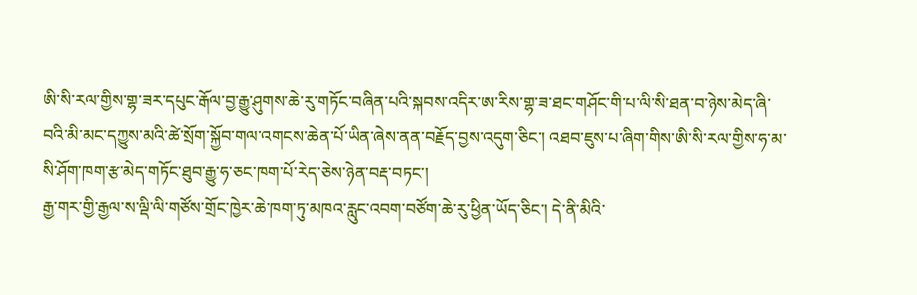ཨི་སི་རལ་གྱིས་གྷ་ཟར་དཔུང་རྒོལ་བྱ་རྒྱུ་ཤུགས་ཆེ་རུ་གཏོང་བཞིན་པའི་སྐབས་འདིར་ཨ་རིས་གྷ་ཟ་ཐང་གཤོང་གི་པ་ལི་སི་ཐན་བ་ཉེས་མེད་ཞི་བའི་མི་མང་དཀྱུས་མའི་ཚེ་སྲོག་སྐྱོབ་གལ་འགངས་ཆེན་པོ་ཡིན་ཞེས་ནན་བརྗོད་བྱས་འདུག་ཅིང་། འཐབ་ཇུས་པ་ཞིག་གིས་ཨི་སི་རལ་གྱིས་ཧ་མ་སི་ཤོག་ཁག་རྩ་མེད་གཏོང་ཐུབ་རྒྱུ་ཧ་ཅང་ཁག་པོ་རེད་ཅེས་ཉེན་བརྡ་བཏང་།
རྒྱ་གར་གྱི་རྒྱལ་ས་ལྡི་ལི་གཙོས་གྲོང་ཁྱེར་ཆེ་ཁག་ཏུ་མཁའ་རླུང་འབག་བཙོག་ཆེ་རུ་ཕྱིན་ཡོད་ཅིང་། དེ་ནི་མིའི་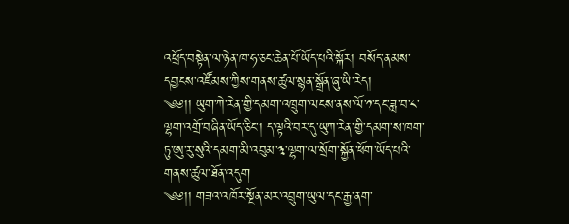འཕྲོད་བསྟེན་ལ་ཉེན་ཁ་ཧ་ཅང་ཆེན་པོ་ཡོད་པའི་སྐོར། བསོད་ནམས་དབྱངས་འཛོམས་ཀྱིས་གནས་ཚུལ་སྙན་སྒྲོན་ཞུ་ཡི་རེད།
༄༅།། ཡུག་ཀེ་རེན་གྱི་དམག་འཁྲུག་ལངས་ནས་ལོ་༡་དང་ཟླ་བ་༨་ལྷག་འགྲོ་བཞིན་ཡོད་ཅིང་། ད་ལྟའི་བར་དུ་ཡུཀ་རེན་གྱི་དམག་ས་ཁག་ཏུ་ཨུ་རུ་སུའི་དམག་མི་འབུམ་༣་ལྷག་ལ་སྲོག་སྐྱོན་ཕོག་ཡོད་པའི་གནས་ཚུལ་ཐོན་འདུག
༄༅།། གཟའ་འཁོར་སྔོན་མར་འབྲུག་ཡུལ་དང་རྒྱ་ནག་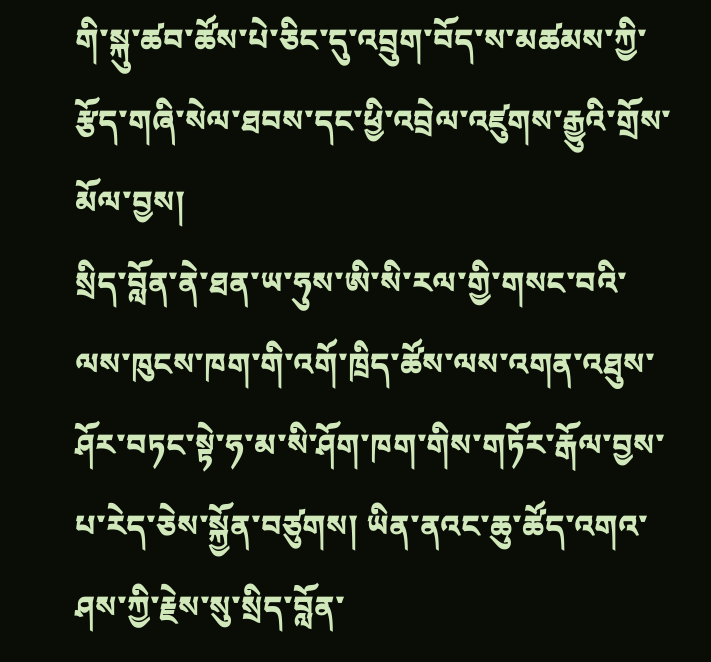གི་སྐུ་ཚབ་ཚོས་པེ་ཅིང་དུ་འབྲུག་བོད་ས་མཚམས་ཀྱི་རྩོད་གཞི་སེལ་ཐབས་དང་ཕྱི་འབྲེལ་འཛུགས་རྒྱུའི་གྲོས་མོལ་བྱས།
སྲིད་བློན་ནེ་ཐན་ཡ་ཧུས་ཨི་སི་རལ་གྱི་གསང་བའི་ལས་ཁུངས་ཁག་གི་འགོ་ཁྲིད་ཚོས་ལས་འགན་འཐུས་ཤོར་བཏང་སྟེ་ཧ་མ་སི་ཤོག་ཁག་གིས་གཏོར་རྒོལ་བྱས་པ་རེད་ཅེས་སྐྱོན་བཙུགས། ཡིན་ནའང་ཆུ་ཚོད་འགའ་ཤས་ཀྱི་རྗེས་སུ་སྲིད་བློན་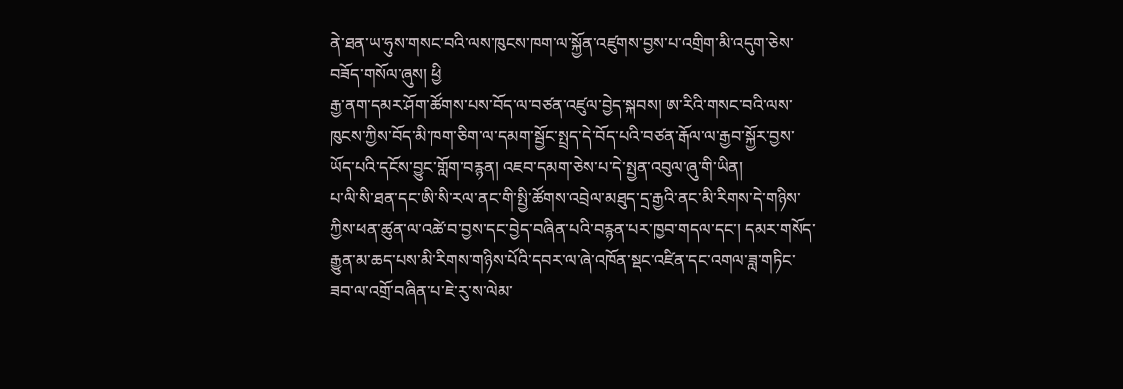ནེ་ཐན་ཡ་ཧུས་གསང་བའི་ལས་ཁུངས་ཁག་ལ་སྐྱོན་འཛུགས་བྱས་པ་འགྲིག་མི་འདུག་ཅེས་བཟོད་གསོལ་ཞུས། ཕྱི
རྒྱ་ནག་དམར་ཤོག་ཚོགས་པས་བོད་ལ་བཙན་འཛུལ་བྱེད་སྐབས། ཨ་རིའི་གསང་བའི་ལས་ཁུངས་ཀྱིས་བོད་མི་ཁག་ཅིག་ལ་དམག་སྦྱོང་སྤྲད་དེ་བོད་པའི་བཙན་རྒོལ་ལ་རྒྱབ་སྐྱོར་བྱས་ཡོད་པའི་དངོས་བྱུང་གློག་བརྙན། འཇབ་དམག་ཅེས་པ་དེ་སྤྱན་འབུལ་ཞུ་གི་ཡིན།
པ་ལི་སི་ཐན་དང་ཨི་སི་རལ་ནང་གི་སྤྱི་ཚོགས་འབྲེལ་མཐུད་དྲ་རྒྱའི་ནང་མི་རིགས་དེ་གཉིས་ཀྱིས་ཕན་ཚུན་ལ་འཚེ་བ་བྱས་དང་བྱེད་བཞིན་པའི་བརྙན་པར་ཁྱབ་གདལ་དང་། དམར་གསོད་རྒྱུན་མ་ཆད་པས་མི་རིགས་གཉིས་པོའི་དབར་ལ་ཞེ་འཁོན་སྡང་འཛིན་དང་འགལ་ཟླ་གཏིང་ཟབ་ལ་འགྲོ་བཞིན་པ་ཇེ་རུ་ས་ལེམ་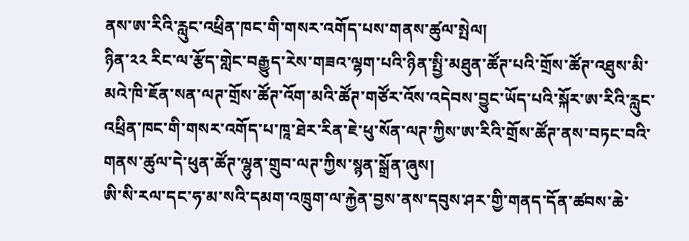ནས་ཨ་རིའི་རླུང་འཕྲིན་ཁང་གི་གསར་འགོད་པས་གནས་ཚུལ་སྤེལ།
ཉིན་༢༢ རིང་ལ་རྩོད་གླེང་བརྒྱུད་རེས་གཟའ་ལྷག་པའི་ཉིན་སྤྱི་མཐུན་ཚོཊ་པའི་གྲོས་ཚོཊ་འཐུས་མི་མའེ་ཁི་ཇོན་སན་ལཊ་གྲོས་ཚོཊ་འོག་མའི་ཚོཊ་གཙོར་འོས་འདེབས་བྱུང་ཡོད་པའི་སྐོར་ཨ་རིའི་རླུང་འཕྲིན་ཁང་གི་གསར་འགོད་པ་ཁཱ་ཐེར་རིན་ཇེ་ཕུ་སོན་ལཊ་ཀྱིས་ཨ་རིའི་གྲོས་ཚོཊ་ནས་བཏང་བའི་གནས་ཚུལ་དེ་ཕུན་ཚོཊ་ལྷུན་གྲུབ་ལཊ་ཀྱིས་སྙན་སྒྲོན་ཞུས།
ཨི་སི་རལ་དང་ཧ་མ་སའི་དམག་འཁྲུག་ལ་རྐྱེན་བྱས་ནས་དབུས་ཤར་གྱི་གནད་དོན་ཚབས་ཆེ་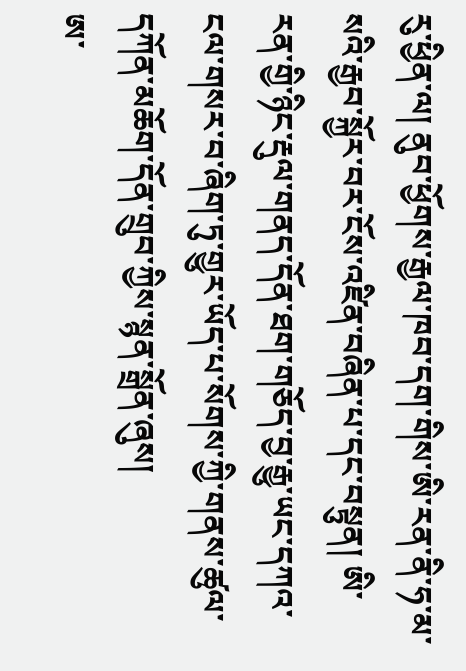རུ་ཕྱིན་ལ། ནུབ་ཕྱོགས་རྒྱལ་ཁབ་དག་གིས་ཨི་རན་ནི་ཧ་མ་སའི་རྒྱབ་སྐྱོར་བར་ངོས་འཛིན་བཞིན་པ་དང་བསྟུན། ཨི་རན་གྱི་ཉིང་རྡུལ་གནད་དོན་ཐག་གཅོད་བྱ་རྒྱུ་ཡང་དཀའ་ངལ་གསར་བ་ཞིག་ཏུ་གྱུར་ཡོད་པ་སོགས་ཀྱི་གནས་ཚུལ་དཀོན་མཆོག་དོན་གྲུབ་ཀྱིས་སྙན་སྒྲོན་ཞུས།
ཨ་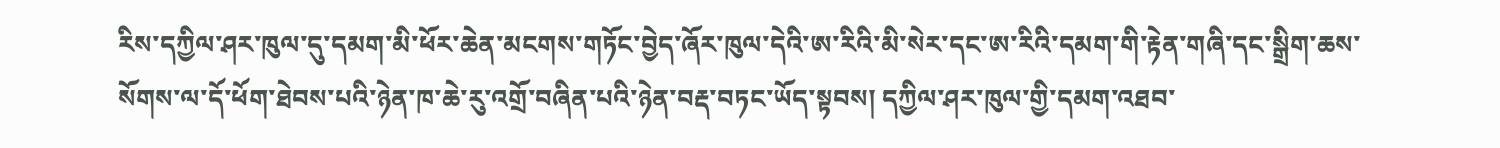རིས་དཀྱིལ་ཤར་ཁུལ་དུ་དམག་མི་ཕོར་ཆེན་མངགས་གཏོང་བྱེད་ཞོར་ཁུལ་དེའི་ཨ་རིའི་མི་སེར་དང་ཨ་རིའི་དམག་གི་རྟེན་གཞི་དང་སྒྲིག་ཆས་སོགས་ལ་དོ་ཕོག་ཐེབས་པའི་ཉེན་ཁ་ཆེ་རུ་འགྲོ་བཞིན་པའི་ཉེན་བརྡ་བཏང་ཡོད་སྟབས། དཀྱིལ་ཤར་ཁུལ་གྱི་དམག་འཐབ་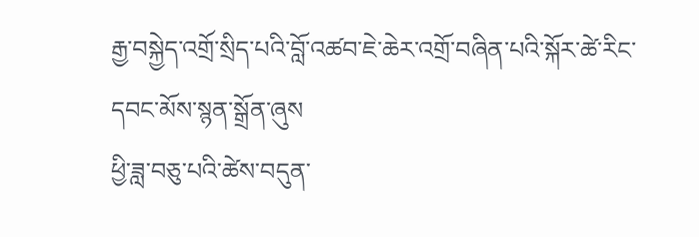རྒྱ་བསྐྱེད་འགྲོ་སྲིད་པའི་བློ་འཚབ་ཇེ་ཆེར་འགྲོ་བཞིན་པའི་སྐོར་ཚེ་རིང་དབང་མོས་སྙན་སྒྲོན་ཞུས
ཕྱི་ཟླ་བཅུ་པའི་ཚེས་བདུན་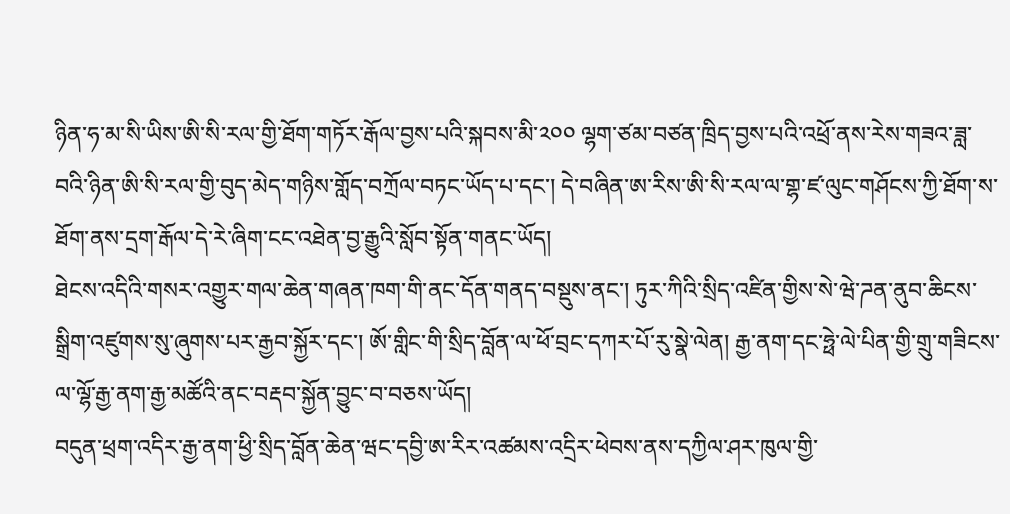ཉིན་ཧ་མ་སི་ཡིས་ཨི་སི་རལ་གྱི་ཐོག་གཏོར་རྒོལ་བྱས་པའི་སྐབས་མི་༢༠༠ ལྷག་ཙམ་བཙན་ཁྲིད་བྱས་པའི་འཕྲོ་ནས་རེས་གཟའ་ཟླ་བའི་ཉིན་ཨི་སི་རལ་གྱི་བུད་མེད་གཉིས་གློད་བཀྲོལ་བཏང་ཡོད་པ་དང་། དེ་བཞིན་ཨ་རིས་ཨི་སི་རལ་ལ་གྷ་ཛ་ལུང་གཤོངས་ཀྱི་ཐོག་ས་ཐོག་ནས་དྲག་རྒོལ་དེ་རེ་ཞིག་ངང་འཐེན་བྱ་རྒྱུའི་སློབ་སྟོན་གནང་ཡོད།
ཐེངས་འདིའི་གསར་འགྱུར་གལ་ཆེན་གཞན་ཁག་གི་ནང་དོན་གནད་བསྡུས་ནང་། ཏུར་ཀིའི་སྲིད་འཛིན་གྱིས་སེ་ཝེ་ཌན་ནུབ་ཆིངས་སྒྲིག་འཛུགས་སུ་ཞུགས་པར་རྒྱབ་སྐྱོར་དང་། ཨོ་གླིང་གི་སྲིད་བློན་ལ་ཕོ་བྲང་དཀར་པོ་རུ་སྣེ་ལེན། རྒྱ་ནག་དང་ཧྥེ་ལེ་པིན་གྱི་གྲུ་གཟིངས་ལ་ལྷོ་རྒྱ་ནག་རྒྱ་མཚོའི་ནང་བརྡབ་སྐྱོན་བྱུང་བ་བཅས་ཡོད།
བདུན་ཕྲག་འདིར་རྒྱ་ནག་ཕྱི་སྲིད་བློན་ཆེན་ཝང་དབྱི་ཨ་རིར་འཚམས་འདྲིར་ཕེབས་ནས་དཀྱིལ་ཤར་ཁུལ་གྱི་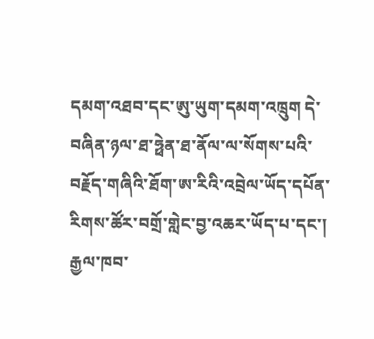དམག་འཐབ་དང་ཨུ་ཡུག་དམག་འཁྲུག དེ་བཞིན་ཉལ་ཐ་ཧྥེན་ཐ་ནོལ་ལ་སོགས་པའི་བརྗོད་གཞིའི་ཐོག་ཨ་རིའི་འབྲེལ་ཡོད་དཔོན་རིགས་ཚོར་བགྲོ་གླེང་བྱ་འཆར་ཡོད་པ་དང་། རྒྱལ་ཁབ་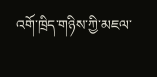འགོ་ཁྲིད་གཉིས་ཀྱི་མཇལ་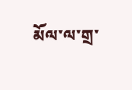མོལ་ལ་གྲ་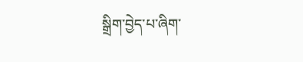སྒྲིག་བྱེད་པ་ཞིག་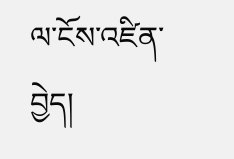ལ་ངོས་འཛིན་བྱེད།